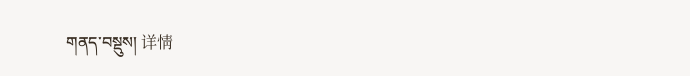གནད་བསྡུས། 详情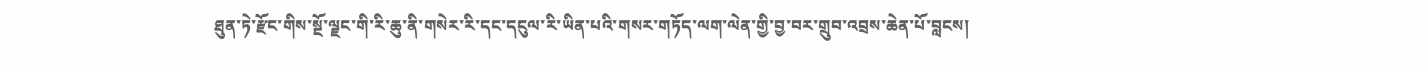ཐུན་ཏེ་རྫོང་གིས་སྔོ་ལྗང་གི་རི་ཆུ་ནི་གསེར་རི་དང་དངུལ་རི་ཡིན་པའི་གསར་གཏོད་ལག་ལེན་གྱི་བྱ་བར་གྲུབ་འབྲས་ཆེན་པོ་བླངས།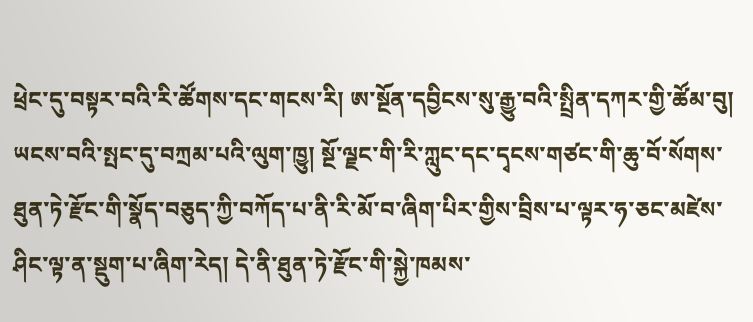ཕྲེང་དུ་བསྟར་བའི་རི་ཚོགས་དང་གངས་རི། ཨ་སྔོན་དབྱིངས་སུ་རྒྱུ་བའི་སྤྲིན་དཀར་གྱི་ཚོམ་བུ། ཡངས་བའི་སྤང་དུ་བཀྲམ་པའི་ལུག་ཁྱུ། སྔོ་ལྗང་གི་རི་ཀླུང་དང་དྭངས་གཙང་གི་ཆུ་བོ་སོགས་ཐུན་ཏེ་རྫོང་གི་སྣོད་བཅུད་ཀྱི་བཀོད་པ་ནི་རི་མོ་བ་ཞིག་པིར་གྱིས་བྲིས་པ་ལྟར་ཧ་ཅང་མཛེས་ཤིང་ལྟ་ན་སྡུག་པ་ཞིག་རེད། དེ་ནི་ཐུན་ཏེ་རྫོང་གི་སྐྱེ་ཁམས་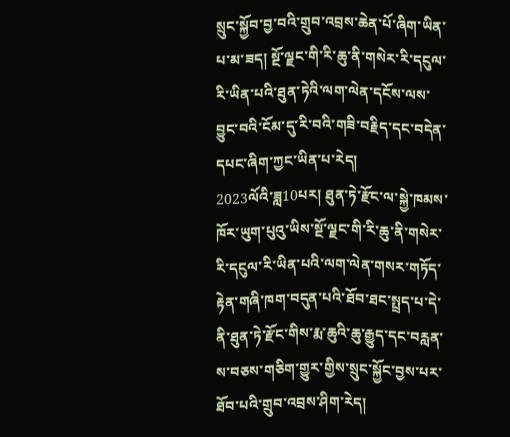སྲུང་སྐྱོབ་བྱ་བའི་གྲུབ་འབྲས་ཆེན་པོ་ཞིག་ཡིན་པ་མ་ཟད། སྔོ་ལྗང་གི་རི་ཆུ་ནི་གསེར་རི་དངུལ་རི་ཡིན་པའི་ཐུན་ཏེའི་ལག་ལེན་དངོས་ལས་བྱུང་བའི་ངོམ་དུ་རི་བའི་གཟི་བརྗིད་དང་བདེན་དཔང་ཞིག་ཀྱང་ཡིན་པ་རེད།
2023ལོའི་ཟླ10པར། ཐུན་ཏེ་རྫོང་ལ་སྐྱེ་ཁམས་ཁོར་ཡུག་པུའུ་ཡིས་སྔོ་ལྗང་གི་རི་ཆུ་ནི་གསེར་རི་དངུལ་རི་ཡིན་པའི་ལག་ལེན་གསར་གཏོད་རྟེན་གཞི་ཁག་བདུན་པའི་ཐོབ་ཐང་སྤྲད་པ་དེ་ནི་ཐུན་ཏེ་རྫོང་གིས་རྨ་ཆུའི་ཆུ་རྒྱུད་དང་བརླན་ས་བཅས་གཅིག་གྱུར་གྱིས་སྲུང་སྐྱོང་བྱས་པར་ཐོབ་པའི་གྲུབ་འབྲས་ཤིག་རེད།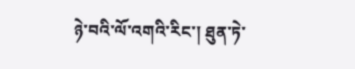ཉེ་བའི་ལོ་འགའི་རིང་། ཐུན་ཏེ་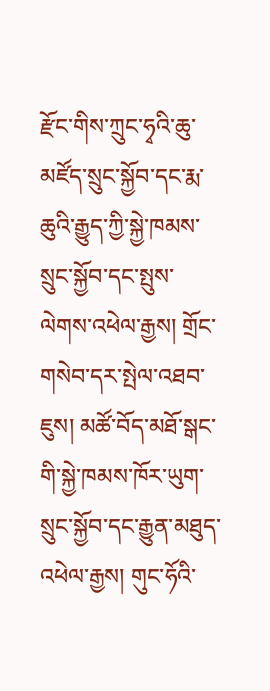རྫོང་གིས་ཀྲུང་ཧྭའི་ཆུ་མཛོད་སྲུང་སྐྱོབ་དང་རྨ་ཆུའི་རྒྱུད་ཀྱི་སྐྱེ་ཁམས་སྲུང་སྐྱོབ་དང་སྤུས་ལེགས་འཕེལ་རྒྱས། གྲོང་གསེབ་དར་སྤེལ་འཐབ་ཇུས། མཚོ་བོད་མཐོ་སྒང་གི་སྐྱེ་ཁམས་ཁོར་ཡུག་སྲུང་སྐྱོབ་དང་རྒྱུན་མཐུད་འཕེལ་རྒྱས། གུང་ཧོའི་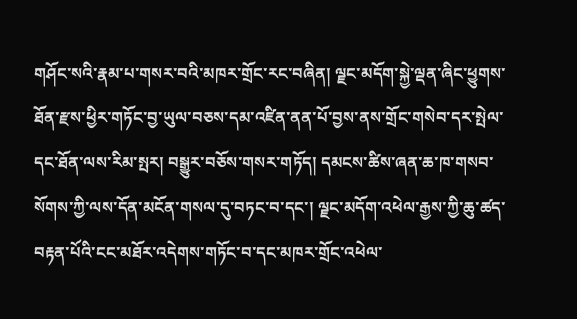གཤོང་སའི་རྣམ་པ་གསར་བའི་མཁར་གྲོང་རང་བཞིན། ལྗང་མདོག་སྐྱེ་ལྡན་ཞིང་ཕྱུགས་ཐོན་རྫས་ཕྱིར་གཏོང་བྱ་ཡུལ་བཅས་དམ་འཛིན་ནན་པོ་བྱས་ནས་གྲོང་གསེབ་དར་སྤེལ་དང་ཐོན་ལས་རིམ་སྤར། བསྒྱུར་བཅོས་གསར་གཏོད། དམངས་ཚིས་ཞན་ཆ་ཁ་གསབ་སོགས་ཀྱི་ལས་དོན་མངོན་གསལ་དུ་བཏང་བ་དང་། ལྗང་མདོག་འཕེལ་རྒྱས་ཀྱི་ཆུ་ཚད་བརྟན་པོའི་ངང་མཐོར་འདེགས་གཏོང་བ་དང་མཁར་གྲོང་འཕེལ་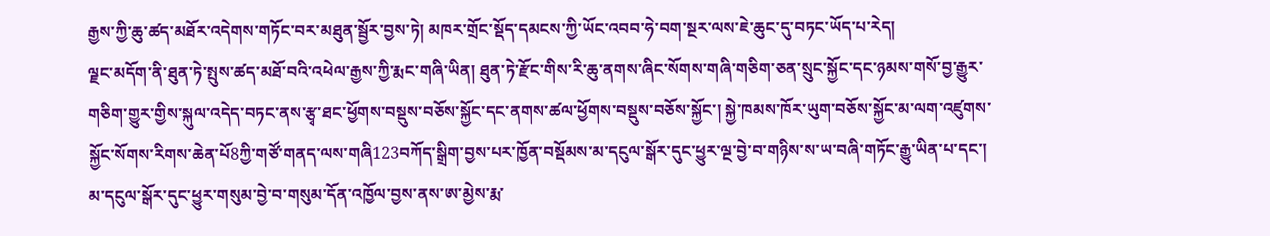རྒྱས་ཀྱི་ཆུ་ཚད་མཐོར་འདེགས་གཏོང་བར་མཐུན་སྦྱོར་བྱས་ཏེ། མཁར་གྲོང་སྡོད་དམངས་ཀྱི་ཡོང་འབབ་ཧེ་བག་སྔར་ལས་ཇེ་ཆུང་དུ་བཏང་ཡོད་པ་རེད།
ལྗང་མདོག་ནི་ཐུན་ཏེ་སྤུས་ཚད་མཐོ་བའི་འཕེལ་རྒྱས་ཀྱི་རྨང་གཞི་ཡིན། ཐུན་ཏེ་རྫོང་གིས་རི་ཆུ་ནགས་ཞིང་སོགས་གཞི་གཅིག་ཅན་སྲུང་སྐྱོང་དང་ཉམས་གསོ་བྱ་རྒྱུར་གཅིག་གྱུར་གྱིས་སྐུལ་འདེད་བཏང་ནས་རྩྭ་ཐང་ཕྱོགས་བསྡུས་བཅོས་སྐྱོང་དང་ནགས་ཚལ་ཕྱོགས་བསྡུས་བཅོས་སྐྱོང་། སྐྱེ་ཁམས་ཁོར་ཡུག་བཅོས་སྐྱོང་མ་ལག་འཛུགས་སྐྱོང་སོགས་རིགས་ཆེན་པོ8ཀྱི་གཙོ་གནད་ལས་གཞི123བཀོད་སྒྲིག་བྱས་པར་ཁྱོན་བསྡོམས་མ་དངུལ་སྒོར་དུང་ཕྱུར་ལྔ་བྱེ་བ་གཉིས་ས་ཡ་བཞི་གཏོང་རྒྱུ་ཡིན་པ་དང་། མ་དངུལ་སྒོར་དུང་ཕྱུར་གསུམ་བྱེ་བ་གསུམ་དོན་འཁྱོལ་བྱས་ནས་ཨ་མྱེས་རྨ་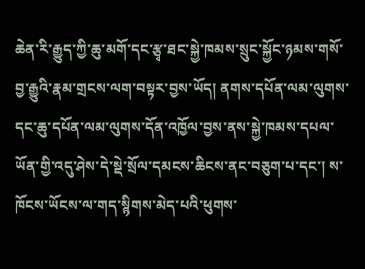ཆེན་རི་རྒྱུད་ཀྱི་ཆུ་མགོ་དང་རྩྭ་ཐང་སྐྱེ་ཁམས་སྲུང་སྐྱོང་ཉམས་གསོ་བྱ་རྒྱུའི་རྣམ་གྲངས་ལག་བསྟར་བྱས་ཡོད། ནགས་དཔོན་ལམ་ལུགས་དང་ཆུ་དཔོན་ལམ་ལུགས་དོན་འཁྱོལ་བྱས་ནས་སྐྱེ་ཁམས་དཔལ་ཡོན་གྱི་འདུ་ཤེས་དེ་སྡེ་སྲོལ་དམངས་ཆིངས་ནང་བཅུག་པ་དང་། ས་ཁོངས་ཡོངས་ལ་གད་སྙིགས་མེད་པའི་ཕུགས་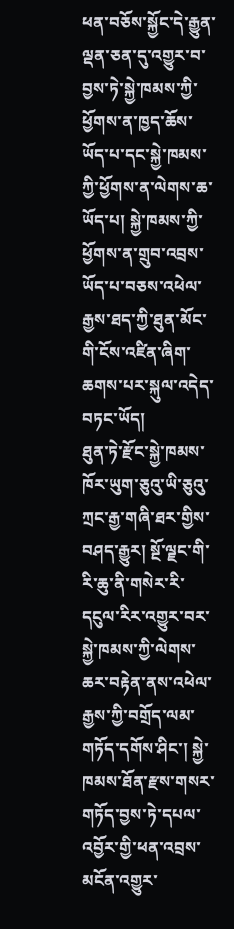ཕན་བཅོས་སྐྱོང་དེ་རྒྱུན་ལྡན་ཅན་དུ་འགྱུར་བ་བྱས་ཏེ་སྐྱེ་ཁམས་ཀྱི་ཕྱོགས་ན་ཁྱད་ཆོས་ཡོད་པ་དང་སྐྱེ་ཁམས་ཀྱི་ཕྱོགས་ན་ལེགས་ཆ་ཡོད་པ། སྐྱེ་ཁམས་ཀྱི་ཕྱོགས་ན་གྲུབ་འབྲས་ཡོད་པ་བཅས་འཕེལ་རྒྱས་ཐད་ཀྱི་ཐུན་མོང་གི་ངོས་འཛིན་ཞིག་ཆགས་པར་སྐུལ་འདེད་བཏང་ཡོད།
ཐུན་ཏེ་རྫོང་སྐྱེ་ཁམས་ཁོར་ཡུག་ཅུའུ་ཡི་ཅུའུ་ཀྲང་རྒྱ་གཞི་ཐར་གྱིས་བཤད་རྒྱུར། སྔོ་ལྗང་གི་རི་ཆུ་ནི་གསེར་རི་དངུལ་རིར་འགྱུར་བར་སྐྱེ་ཁམས་ཀྱི་ལེགས་ཆར་བརྟེན་ནས་འཕེལ་རྒྱས་ཀྱི་བགྲོད་ལམ་གཏོད་དགོས་ཤིང་། སྐྱེ་ཁམས་ཐོན་རྫས་གསར་གཏོད་བྱས་ཏེ་དཔལ་འབྱོར་གྱི་ཕན་འབྲས་མངོན་འགྱུར་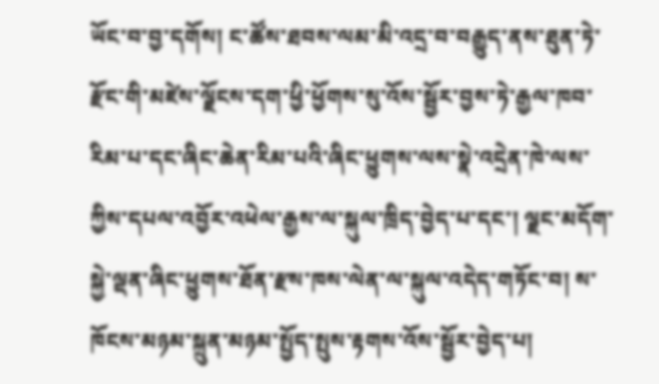ཡོང་བ་བྱ་དགོས། ང་ཚོས་ཐབས་ལམ་མི་འདྲ་བ་བརྒྱུད་ནས་ཐུན་ཏེ་རྫོང་གི་མཛེས་ལྗོངས་དག་ཕྱི་ཕྱོགས་སུ་འོས་སྦྱོར་བྱས་ཏེ་རྒྱལ་ཁབ་རིམ་པ་དང་ཞིང་ཆེན་རིམ་པའི་ཞིང་ཕྱུགས་ལས་སྣེ་འདྲེན་ཁེ་ལས་ཀྱིས་དཔལ་འབྱོར་འཕེལ་རྒྱས་ལ་སྐུལ་ཁྲིད་བྱེད་པ་དང་། ལྗང་མདོག་སྐྱེ་ལྡན་ཞིང་ཕྱུགས་ཐོན་རྫས་ཁས་ལེན་ལ་སྐུལ་འདེད་གཏོང་བ། ས་ཁོངས་མཉམ་སྐྲུན་མཉམ་སྤྱོད་སྤུས་རྟགས་འོས་སྦྱོར་བྱེད་པ།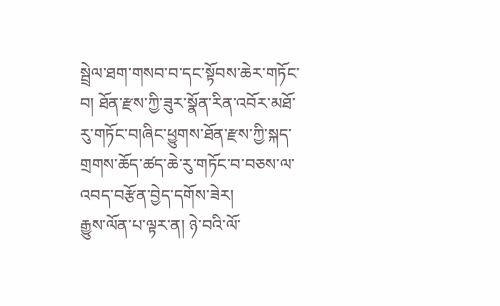སྦྲེལ་ཐག་གསབ་བ་དང་སྟོབས་ཆེར་གཏོང་བ། ཐོན་རྫས་ཀྱི་ཟུར་སྣོན་རིན་འབོར་མཐོ་རུ་གཏོང་བ།ཞིང་ཕྱུགས་ཐོན་རྫས་ཀྱི་སྐད་གྲགས་ཆོད་ཚད་ཆེ་རུ་གཏོང་བ་བཅས་ལ་འབད་བརྩོན་བྱེད་དགོས་ཟེར།
རྒྱུས་ལོན་པ་ལྟར་ན། ཉེ་བའི་ལོ་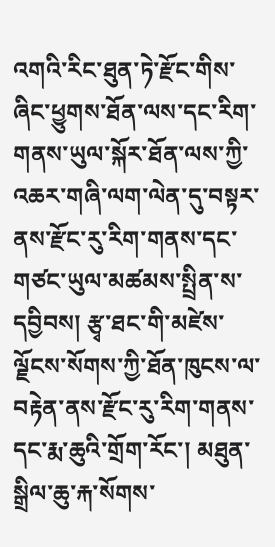འགའི་རིང་ཐུན་ཏེ་རྫོང་གིས་ཞིང་ཕྱུགས་ཐོན་ལས་དང་རིག་གནས་ཡུལ་སྐོར་ཐོན་ལས་ཀྱི་འཆར་གཞི་ལག་ལེན་དུ་བསྟར་ནས་རྫོང་རུ་རིག་གནས་དང་གཙང་ཡུལ་མཚམས་སྤྲིན་ས་དབྱིབས། རྩྭ་ཐང་གི་མཛེས་ལྗོངས་སོགས་ཀྱི་ཐོན་ཁུངས་ལ་བརྟེན་ནས་རྫོང་རུ་རིག་གནས་དང་རྨ་ཆུའི་གྲོག་རོང་། མཐུན་སྒྲིལ་ཆུ་རྐ་སོགས་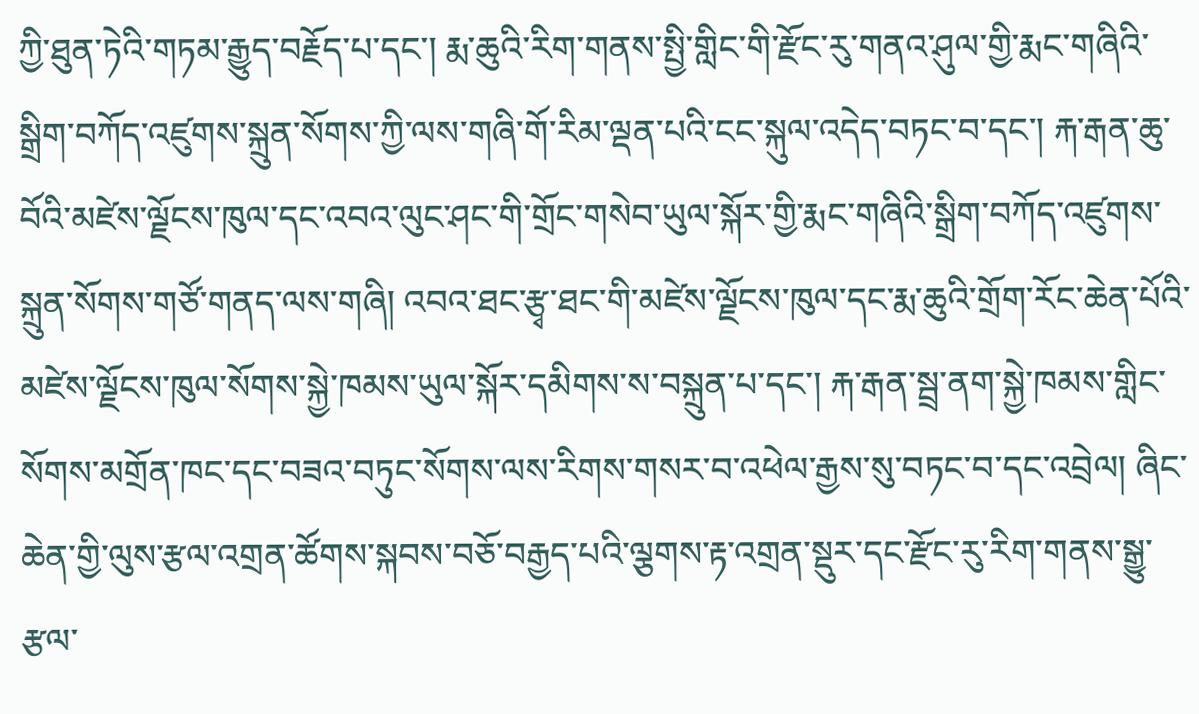ཀྱི་ཐུན་ཏེའི་གཏམ་རྒྱུད་བརྗོད་པ་དང་། རྨ་ཆུའི་རིག་གནས་སྤྱི་གླིང་གི་རྫོང་རུ་གནའ་ཤུལ་གྱི་རྨང་གཞིའི་སྒྲིག་བཀོད་འཛུགས་སྐྲུན་སོགས་ཀྱི་ལས་གཞི་གོ་རིམ་ལྡན་པའི་ངང་སྐུལ་འདེད་བཏང་བ་དང་། རྐ་རྒན་ཆུ་བོའི་མཛེས་ལྗོངས་ཁུལ་དང་འབའ་ལུང་ཤང་གི་གྲོང་གསེབ་ཡུལ་སྐོར་གྱི་རྨང་གཞིའི་སྒྲིག་བཀོད་འཛུགས་སྐྲུན་སོགས་གཙོ་གནད་ལས་གཞི། འབའ་ཐང་རྩྭ་ཐང་གི་མཛེས་ལྗོངས་ཁུལ་དང་རྨ་ཆུའི་གྲོག་རོང་ཆེན་པོའི་མཛེས་ལྗོངས་ཁུལ་སོགས་སྐྱེ་ཁམས་ཡུལ་སྐོར་དམིགས་ས་བསྐྲུན་པ་དང་། རྐ་རྒན་སྦྲ་ནག་སྐྱེ་ཁམས་གླིང་སོགས་མགྲོན་ཁང་དང་བཟའ་བཏུང་སོགས་ལས་རིགས་གསར་བ་འཕེལ་རྒྱས་སུ་བཏང་བ་དང་འབྲེལ། ཞིང་ཆེན་གྱི་ལུས་རྩལ་འགྲན་ཚོགས་སྐབས་བཅོ་བརྒྱད་པའི་ལྕགས་རྟ་འགྲན་སྡུར་དང་རྫོང་རུ་རིག་གནས་སྒྱུ་རྩལ་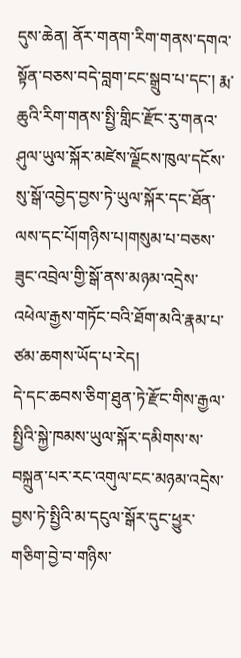དུས་ཆེན། ནོར་གནག་རིག་གནས་དགའ་སྟོན་བཅས་བདེ་བླག་ངང་སྒྲུབ་པ་དང་། རྨ་ཆུའི་རིག་གནས་སྤྱི་གླིང་རྫོང་རུ་གནའ་ཤུལ་ཡུལ་སྐོར་མཛེས་ལྗོངས་ཁུལ་དངོས་སུ་སྒོ་འབྱེད་བྱས་ཏེ་ཡུལ་སྐོར་དང་ཐོན་ལས་དང་པོ།གཉིས་པ།གསུམ་པ་བཅས་ཟུང་འབྲེལ་གྱི་སྒོ་ནས་མཉམ་འདྲེས་འཕེལ་རྒྱས་གཏོང་བའི་ཐོག་མའི་རྣམ་པ་ཙམ་ཆགས་ཡོད་པ་རེད།
དེ་དང་ཆབས་ཅིག་ཐུན་ཏེ་རྫོང་གིས་རྒྱལ་སྤྱིའི་སྐྱེ་ཁམས་ཡུལ་སྐོར་དམིགས་ས་བསྐྲུན་པར་རང་འགུལ་ངང་མཉམ་འདྲེས་བྱས་ཏེ་སྤྱིའི་མ་དངུལ་སྒོར་དུང་ཕྱུར་གཅིག་བྱེ་བ་གཉིས་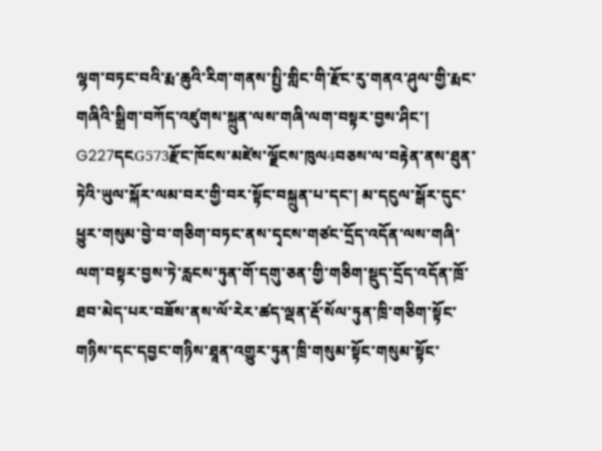ལྷག་བཏང་བའི་རྨ་ཆུའི་རིག་གནས་སྤྱི་གླིང་གི་རྫོང་རུ་གནའ་ཤུལ་གྱི་རྨང་གཞིའི་སྒྲིག་བཀོད་འཛུགས་སྐྲུན་ལས་གཞི་ལག་བསྟར་བྱས་ཤིང་། G227དངG573རྫོང་ཁོངས་མཛེས་ལྗོངས་ཁུལ4བཅས་ལ་བརྟེན་ནས་ཐུན་ཏེའི་ཡུལ་སྐོར་ལམ་བར་གྱི་བར་སྟོང་བསྐྲུན་པ་དང་། མ་དངུལ་སྒོར་དུང་ཕྱུར་གསུམ་བྱེ་བ་གཅིག་བཏང་ནས་དྭངས་གཙང་དྲོད་འདོན་ལས་གཞི་ལག་བསྟར་བྱས་ཏེ་རླངས་ཏུན་གོ་དགུ་ཅན་གྱི་གཅིག་སྡུད་དྲོད་འདོན་ཁྲོ་ཐབ་མེད་པར་བཟོས་ནས་ལོ་རེར་ཚད་ལྡན་རྡོ་སོལ་ཏུན་ཁྲི་གཅིག་སྟོང་གཉིས་དང་དབྱང་གཉིས་ཐཱན་འགྱུར་ཏུན་ཁྲི་གསུམ་སྟོང་གསུམ་སྟོང་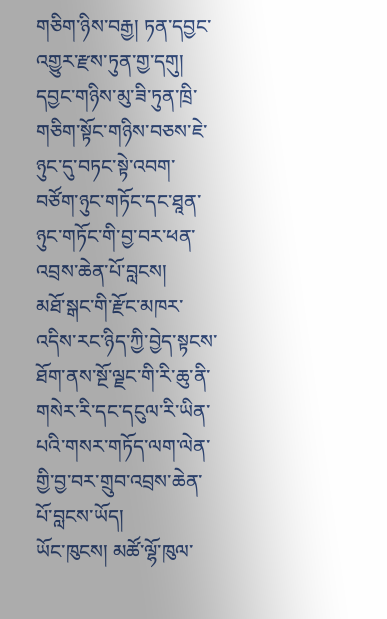གཅིག་ཉིས་བརྒྱ། ཏན་དབྱང་འགྱུར་རྫས་ཏུན་གྱ་དགུ། དབྱང་གཉིས་མུ་ཟི་ཏུན་ཁྲི་གཅིག་སྟོང་གཉིས་བཅས་ཇེ་ཉུང་དུ་བཏང་སྟེ་འབག་བཙོག་ཉུང་གཏོང་དང་ཐཱན་ཉུང་གཏོང་གི་བྱ་བར་ཕན་འབྲས་ཆེན་པོ་བླངས།      མཐོ་སྒང་གི་རྫོང་མཁར་འདིས་རང་ཉིད་ཀྱི་བྱེད་སྟངས་ཐོག་ནས་སྔོ་ལྗང་གི་རི་ཆུ་ནི་གསེར་རི་དང་དངུལ་རི་ཡིན་པའི་གསར་གཏོད་ལག་ལེན་གྱི་བྱ་བར་གྲུབ་འབྲས་ཆེན་པོ་བླངས་ཡོད།
ཡོང་ཁུངས། མཚོ་ལྷོ་ཁུལ་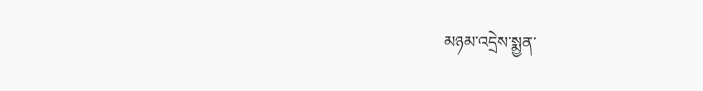མཉམ་འདྲེས་སྨྱན་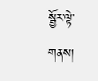སྦྱོར་ལྟེ་གནས།